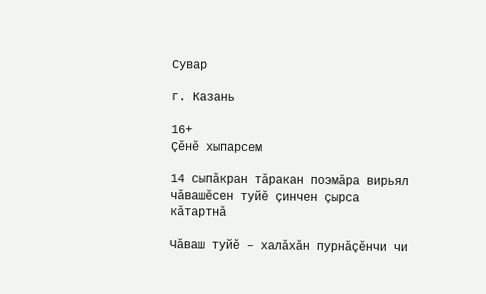Сувар

г. Казань

16+
Çӗнӗ хыпарсем

14 сыпăкран тăракан поэмăра вирьял чăвашӗсен туйӗ çинчен çырса кăтартнă

Чăваш туйӗ – халăхăн пурнăçӗнчи чи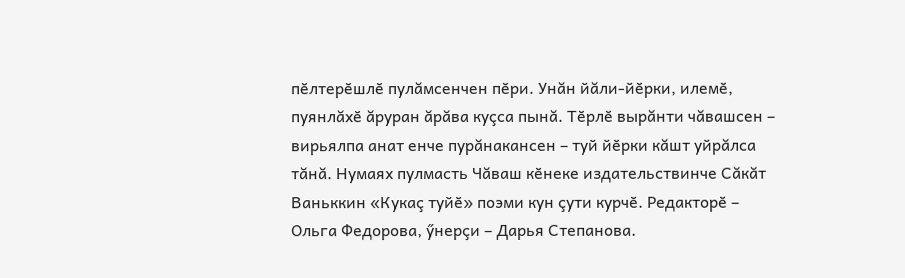пӗлтерӗшлӗ пулăмсенчен пӗри. Унăн йăли-йӗрки, илемӗ, пуянлăхӗ ăруран ăрăва куçса пынă. Тӗрлӗ вырăнти чăвашсен – вирьялпа анат енче пурăнакансен – туй йӗрки кăшт уйрăлса тăнă. Нумаях пулмасть Чăваш кӗнеке издательствинче Сăкăт Ваньккин «Кукаç туйӗ» поэми кун çути курчӗ. Редакторӗ – Ольга Федорова, ӳнерçи – Дарья Степанова.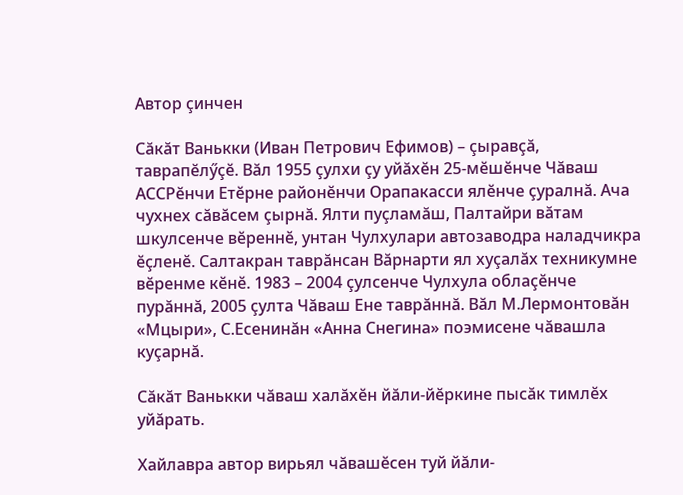Автор çинчен

Сăкăт Ванькки (Иван Петрович Ефимов) – çыравçă, таврапӗлӳçӗ. Вăл 1955 çулхи çу уйăхӗн 25-мӗшӗнче Чăваш АССРӗнчи Етӗрне районӗнчи Орапакасси ялӗнче çуралнă. Ача чухнех сăвăсем çырнă. Ялти пуçламăш, Палтайри вăтам шкулсенче вӗреннӗ, унтан Чулхулари автозаводра наладчикра ӗçленӗ. Салтакран таврăнсан Вăрнарти ял хуçалăх техникумне вӗренме кӗнӗ. 1983 – 2004 çулсенче Чулхула облаçӗнче пурăннă, 2005 çулта Чăваш Ене таврăннă. Вăл М.Лермонтовăн «Мцыри», С.Есенинăн «Анна Снегина» поэмисене чăвашла куçарнă.

Сăкăт Ванькки чăваш халăхӗн йăли-йӗркине пысăк тимлӗх уйăрать.

Хайлавра автор вирьял чăвашӗсен туй йăли-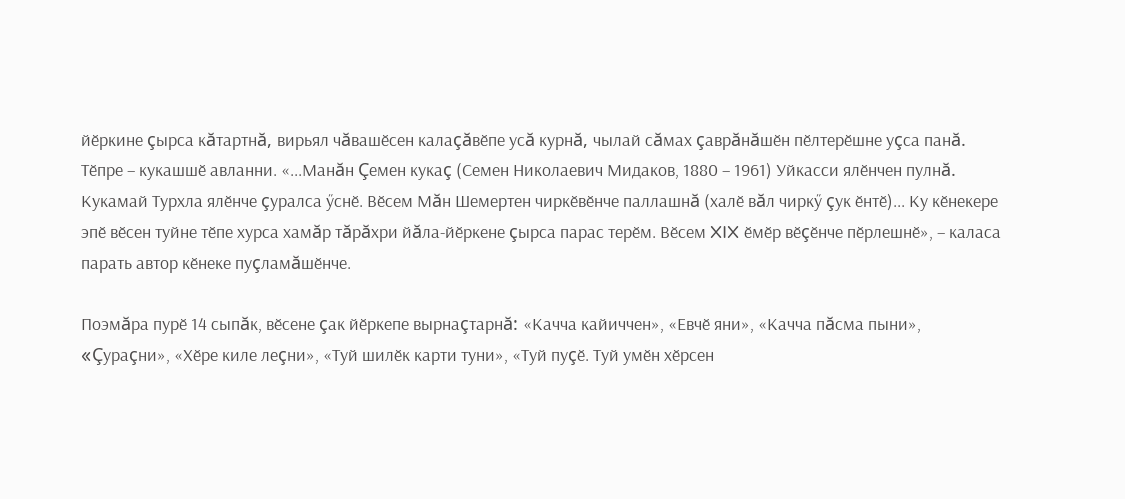йӗркине çырса кăтартнă, вирьял чăвашӗсен калаçăвӗпе усă курнă, чылай сăмах çаврăнăшӗн пӗлтерӗшне уçса панă. Тӗпре – кукашшӗ авланни. «...Манăн Çемен кукаç (Семен Николаевич Мидаков, 1880 – 1961) Уйкасси ялӗнчен пулнă. Кукамай Турхла ялӗнче çуралса ӳснӗ. Вӗсем Мăн Шемертен чиркӗвӗнче паллашнă (халӗ вăл чиркӳ çук ӗнтӗ)... Ку кӗнекере эпӗ вӗсен туйне тӗпе хурса хамăр тăрăхри йăла-йӗркене çырса парас терӗм. Вӗсем XIX ӗмӗр вӗçӗнче пӗрлешнӗ», – каласа парать автор кӗнеке пуçламăшӗнче.

Поэмăра пурӗ 14 сыпăк, вӗсене çак йӗркепе вырнаçтарнă: «Качча кайиччен», «Евчӗ яни», «Качча пăсма пыни», «Çураçни», «Хӗре киле леçни», «Туй шилӗк карти туни», «Туй пуçӗ. Туй умӗн хӗрсен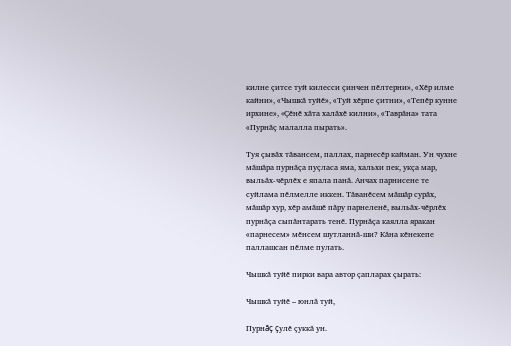килне çитсе туй килесси çинчен пӗлтерни», «Хӗр илме кайни», «Чышкă туйӗ», «Туй хӗрпе çитни», «Тепӗр кунне ирхине», «Çӗнӗ хăта халăхӗ килни», «Таврăна» тата «Пурнăç малалла пырать».

Туя çывăх тăвансем, паллах, парнесӗр кайман. Ун чухне мăшăра пурнăçа пуçласа яма, хальхи пек, укçа мар, выльăх-чӗрлӗх е япала панă. Анчах парнисене те суйлама пӗлмелле иккен. Тăванӗсем мăшăр сурăх, мăшăр хур, хӗр амăшӗ пăру парнеленӗ, выльăх-чӗрлӗх пурнăçа сыпăнтарать тенӗ. Пурнăçа каялла яракан «парнесем» мӗнсем шутланнă-ши? Кăна кӗнекепе паллашсан пӗлме пулать.

Чышкă туйӗ пирки вара автор çапларах çырать:

Чышкă туйӗ – юнлă туй,

Пурнăç çулӗ çуккă ун.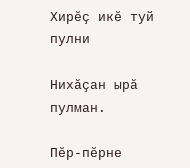Хирӗç икӗ туй пулни

Нихăçан ырă пулман.

Пӗр-пӗрне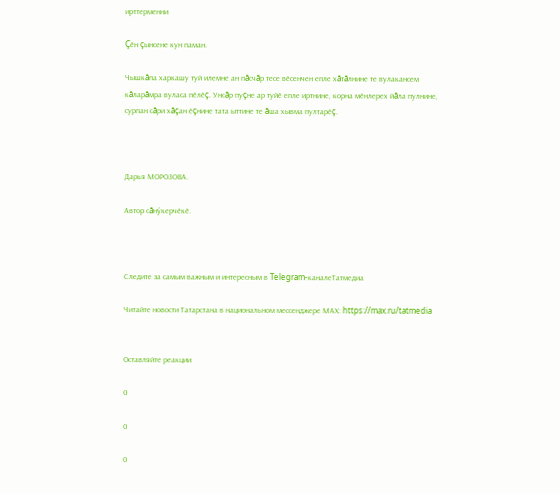ирттерменни

Çӗн çынсене кун паман.

Чышкăпа харкашу туй илемне ан пăсчăр тесе вӗсенчен епле хăтăлнине те вулакансем кăларăмра вуласа пӗлӗç. Унсăр пуçне ар туйӗ епле иртнине, корна мӗнлерех йăла пулнине, сурпан сăри хăçан ӗçнине тата ыттине те ăша хывма пултарӗç.



Дарья МОРОЗОВА.

Автор сăнӳкерчӗкӗ.



Следите за самым важным и интересным в Telegram-каналеТатмедиа

Читайте новости Татарстана в национальном мессенджере MАХ: https://max.ru/tatmedia


Оставляйте реакции

0

0

0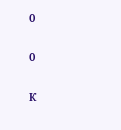0

0

К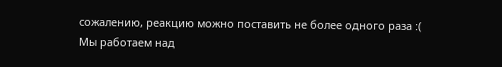сожалению, реакцию можно поставить не более одного раза :(
Мы работаем над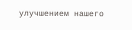улучшением нашего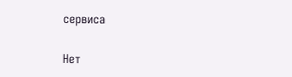сервиса

Нет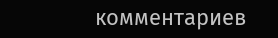комментариев